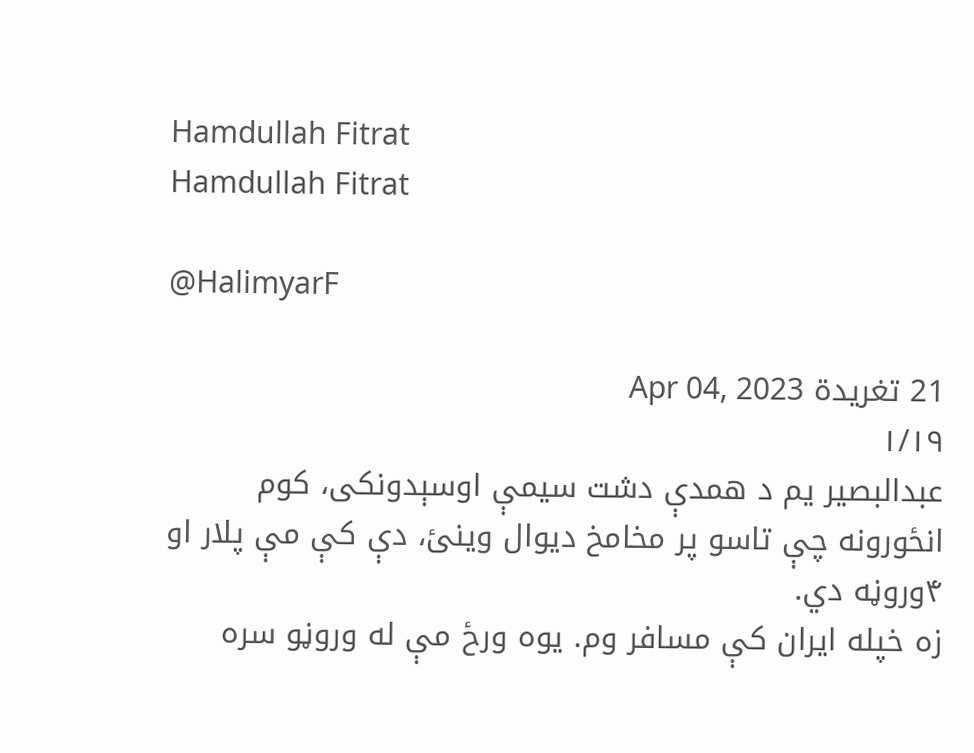Hamdullah Fitrat
Hamdullah Fitrat

@HalimyarF

21 تغريدة Apr 04, 2023
۱/۱۹
عبدالبصير يم د همدې دشت سيمې اوسېدونکی، کوم انځورونه چې تاسو پر مخامخ ديوال وينئ، دې کې مې پلار او ۴وروڼه دي.
زه خپله ايران کې مسافر وم. يوه ورځ مې له وروڼو سره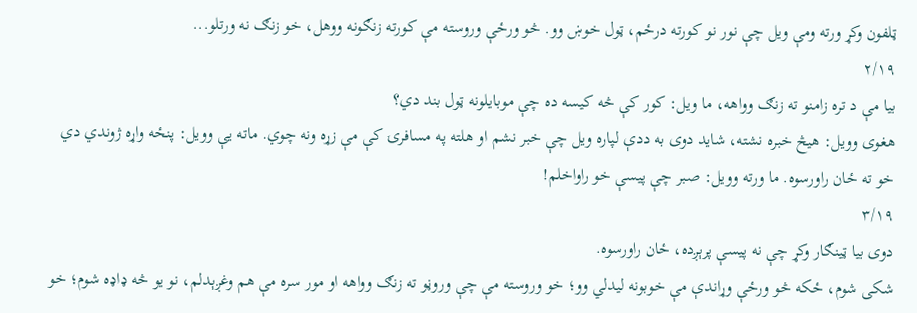ټلفون وکړ ورته ومې ويل چې نور نو کورته درځم، ټول خوښ وو. څو ورځې وروسته مې کورته زنګونه ووهل، خو زنګ نه ورتلو...
۲/۱۹
بيا مې د تره زامنو ته زنګ وواهه، ما ويل: کور کې څه کيسه ده چې موبايلونه ټول بند دي؟
هغوی وويل: هيڅ خبره نشته، شايد دوی به ددې لپاره ويل چې خبر نشم او هلته په مسافرۍ کې مې زړه ونه چوي. ماته يې وويل: پنځه واړه ژوندي دي خو ته ځان راورسوه. ما ورته وويل: صبر چې پيسې خو راواخلم!
۳/۱۹
دوی بيا ټينګار وکړ چې نه پيسې پرېږده، ځان راورسوه.
شکی شوم، ځکه څو ورځې وړاندې مې خوبونه ليدلي وو؛ خو وروسته مې چې وروڼو ته زنګ وواهه او مور سره مې هم وغږېدلم، نو يو څه ډاډه شوم؛ خو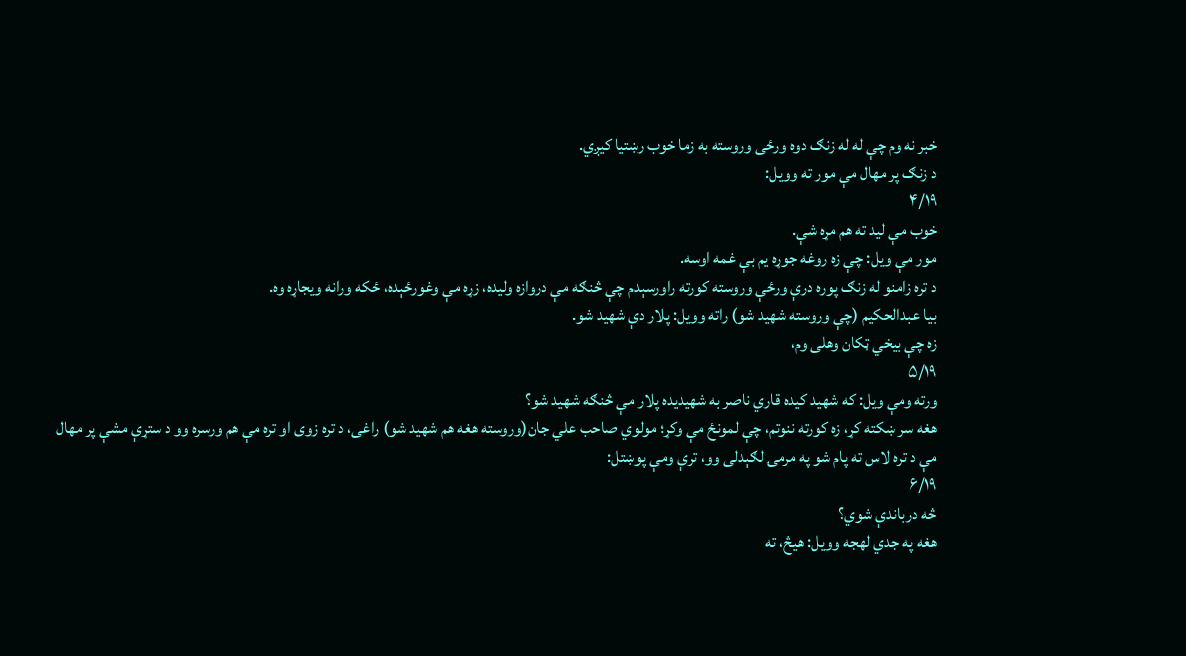خبر نه وم چې له له زنګ دوه ورځی وروسته به زما خوب رښتيا کيږي.
د زنګ پر مهال مې مور ته وويل:
۴/۱۹
خوب مې ليد ته هم مړه شې.
مور مې ويل: چې زه روغه جوړه يم بې غمه اوسه.
د تره زامنو له زنګ پوره درې ورځې وروسته کورته راورسېدم چې څنګه مې دروازه وليده، زړه مې وغورځېده، ځکه ورانه ويجاړه وه.
بيا عبدالحکيم (چې وروسته شهيد شو) راته وويل: پلار دې شهيد شو.
زه چې بيخي ټکان وهلی وم،
۵/۱۹
ورته ومې ويل: که شهيد کيده قاري ناصر به شهيديده پلار مې څنګه شهيد شو؟
هغه سر ښکته کړ، زه کورته ننوتم، چې لمونځ مې وکړ؛ مولوي صاحب علي جان(وروسته هغه هم شهيد شو) راغی، د تره زوی او تره مې هم ورسره وو د ستړې مشې پر مهال مې د تره لاس ته پام شو په مرمۍ لګېدلی وو، ترې ومې پوښتل:
۶/۱۹
څه درباندې شوي؟
هغه په جدي لهجه وويل: هيڅ، ته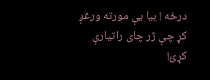درځه ! بيا يې مورته ورغږ کړ چې ژر چای راتيارې کړئ!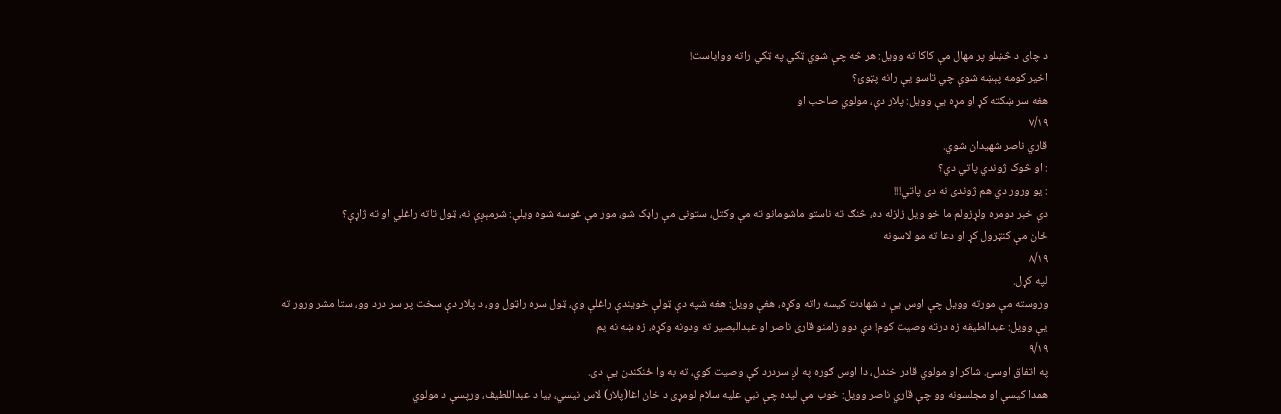د چای د څښلو پر مهال مې کاکا ته وويل: هر څه چې شوي ټکي په ټکي راته ووایاست!
اخير کومه پېښه شوې چي تاسو يې رانه پټوئ؟
هغه سر ښکته کړ او مړه يې وويل: پلار دې، مولوي صاحب او
۷/۱۹
قاري ناصر شهيدان شوي.
: او څوک ژوندي پاتي دي؟
: يو ورور دي هم ژوندی نه دی پاتي!!!
دې خبر دومره ولړزولم ما خو ويل زلزله ده، څنګ ته ناستو ماشومانو ته مې وکتل، ستونی مې راډک شو، مور مې غوسه شوه ويلې: شرمېږې نه، ټول تاته راغلي او ته ژاړې؟
ځان مې کنټرول کړ او دعا ته مو لاسونه
۸/۱۹
لپه کړل.
وروسته مې مورته وويل چې اوس يې د شهادت کيسه راته وکړه، هغې وويل: هغه شپه دې ټولې خويندې راغلې وې، ټول سره راټول وو، د پلار دې سخت پر سر درد وو، ستا مشر ورور ته يې وويل: عبدالطيفه زه درته وصيت کوم! دې دوو زامنو قاری ناصر او عبدالبصير ته ودونه وکړه، زه ښه نه يم
۹/۱۹
په اتفاق اوسئ. شاکر او مولوي قادر خندل، دا اوس ګوره په لږ سردرد کې وصيت کوي، ته به وا ځنکندن يې دی.
همدا کيسې او مجلسونه وو چې قاري ناصر وويل: خوب مې ليده چې نبي عليه سلام لومړی د خان اغا(پلار) لاس نيسي، بيا د عبداللطيف، ورپسې د مولوي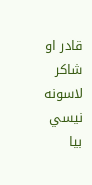قادر او شاکر لاسونه نيسي بيا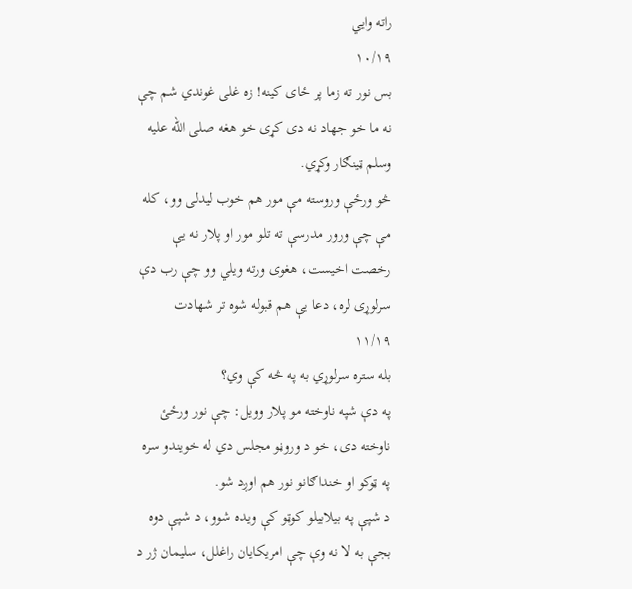راته وايي
۱۰/۱۹
بس نور ته زما پر ځای کينه! زه غلی غوندي شم چې نه ما خو جهاد نه دی کړی خو هغه صلی الله عليه وسلم ټينګار وکړي.
څو ورځې وروسته مې مور هم خوب ليدلی وو، کله مې چې ورور مدرسې ته تلو مور او پلار نه يې رخصت اخيست، هغوی ورته ويلي وو چې رب دې سرلوړی لره، دعا يې هم قبوله شوه تر شهادت
۱۱/۱۹
بله ستره سرلوړي به په څه کې وي؟
په دې شپه ناوخته مو پلار وويل: چې نور ورځئ ناوخته دی، خو د وروڼو مجلس دي له خويندو سره په ټوکو او خنداګانو نور هم اوږد شو.
د شپې په بيلابيلو کوټو کې ويده شوو، د شپې دوه بجې به لا نه وې چې امريکايان راغلل، سليمان ژر د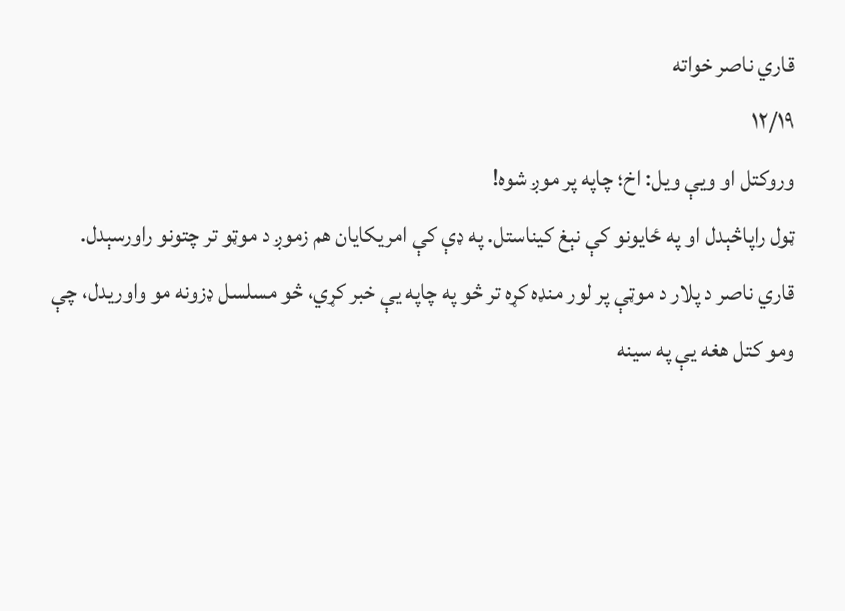قاري ناصر خواته
۱۲/۱۹
وروکتل او ويې ويل: اخ؛ چاپه پر موږ شوه!
ټول راپاڅېدل او په ځايونو کې نېغ کيناستل. په ډې کې امريکايان هم زموږ د موټو تر چتونو راورسېدل.
قاري ناصر د پلار د موټې پر لور منډه کړه تر څو په چاپه يې خبر کړي، څو مسلسل ډزونه مو واوريدل، چې ومو کتل هغه يې په سينه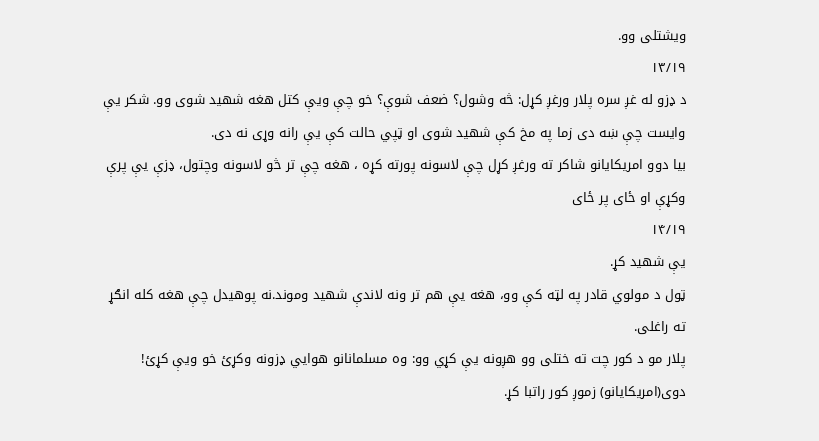ويشتلی وو.
۱۳/۱۹
د ډزو له غږ سره پلار ورغږ کړل: څه وشول؟ ضعف شوې؟ خو چې ويې کتل هغه شهيد شوی وو. شکر يې وايست چې ښه دی زما په مخ کې شهيد شوی او ټپي حالت کې يې رانه وړی نه دی.
بيا دوو امريکايانو شاکر ته ورغږ کړل چې لاسونه پورته کړه ، هغه چې تر څو لاسونه وچتول، ډزې يې پرې وکړې او ځای پر ځای
۱۴/۱۹
يې شهيد کړ.
ټول د مولوي قادر په لټه کې وو، هغه يې هم تر ونه لاندې شهيد وموند.نه پوهيدل چې هغه کله انګړ ته راغلی.
پلار مو د کور چت ته ختلی وو هږونه يې کړي وو: وه مسلمانانو هوايي ډزونه وکړئ خو ويې کړئ! دوی(امريکايانو) زموږ کور راتبا کړ.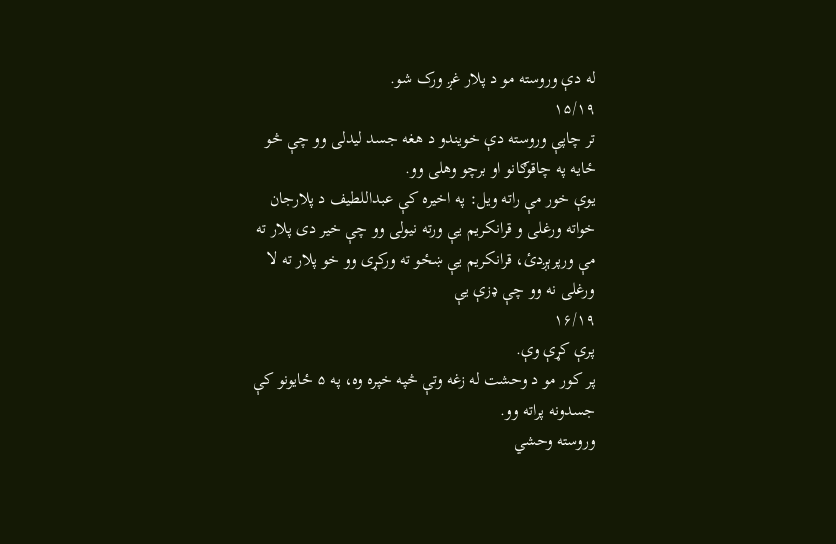له دې وروسته مو د پلار غږ ورک شو.
۱۵/۱۹
تر چاپې وروسته دې خويندو د هغه جسد ليدلی وو چې څو ځايه په چاقوګانو او برچو وهلی وو.
يوې خور مې راته ويل: په اخيره کې عبداللطيف د پلارجان خواته ورغلی و قرانکريم يې ورته نيولی وو چې خير دی پلار ته مې ورپرېږدئ، قرانکريم يې ښځو ته ورکړی وو خو پلار ته لا ورغلی نه وو چې ډزې يې
۱۶/۱۹
پرې کړې وې.
پر کور مو د وحشت له زغه وتې څپه خپره وه، په ۵ ځايونو کې جسدونه پراته وو.
وروسته وحشي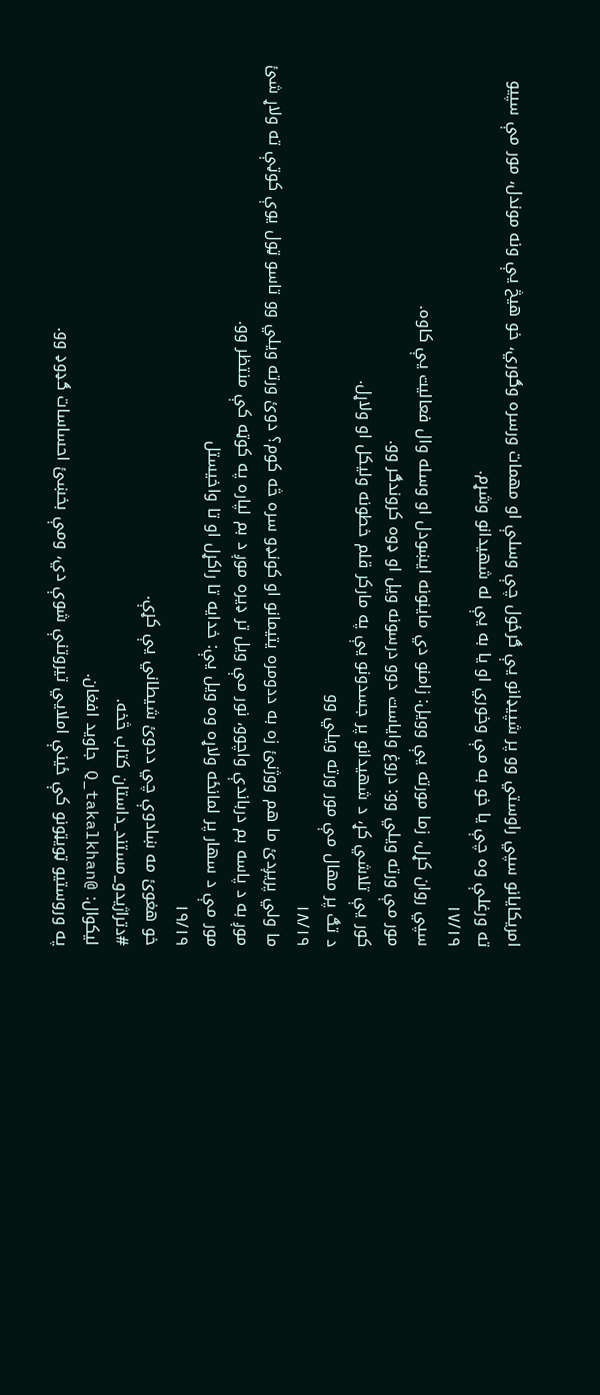امريکايانو سپي راوستي وو پر شپيډانو يې ګرځول چې وسلې او مهمات ورسره وګوري، خو هيڅ يې ونه موندل، مور مې سپيو ته ورغلې وه چې يا خو به مې وخوري او يا به يې له شهيدانو وشړم.
۱۷/۱۹
سپي روان کړل، زما مورته يې وويل: زامنو دي ماينونه ايښودل او وسله وال فعالیت يې کاوه.
مور مې ورته ويلي وو: دروغ واياست دوو درسونه ويل او ډوه کروندګر وو.
کور يې تلاشي کړ، د شهيدانو پر جسدونو يې په مارکر قلم خطونه وليکل او ولاړل.
د تګ پر مهال مې مور ورته ويلي وو
۱۸/۱۹
ما ولي پريږدئ ما هم ووژنئ زه به ددومره يتيمانو او کونډو سره څه کوم؟ دوئ ورته ويلي وو تاسو ټول يوې کوټې ته ولاړ شئ موږ به د پاسه بم درباندې واچوو، نور مې ويل تر ډيره موږ د بم لپاره په کوټه کې منتظر وو.
مور مې د سهار پر لمانځه ولاړه وه ويل يې: خدايه تا راکړل او تا واخيستل
۱۹/۱۹
خو هغوئ مه ښادوې چي ددوئ شيطاني يې کړې.
#دتراژيدو_مستند_داستان کتاب څخه.
ليکوال: @Q_takalkhan جاويد افغان.
په وروستيو ټويټونو کې ځينې املايي تيروتنې شوې دي، ومې بخښئ احساسات ګډوډ وو.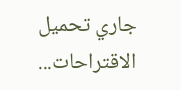جاري تحميل الاقتراحات...